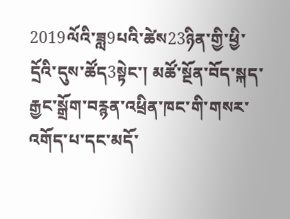2019ལོའི་ཟླ9པའི་ཚེས23ཉིན་གྱི་ཕྱི་དྲོའི་དུས་ཚོད3སྟེང་། མཚོ་སྔོན་བོད་སྐད་རྒྱང་སྒྲོག་བརྙན་འཕྲིན་ཁང་གི་གསར་འགོད་པ་དང་མདོ་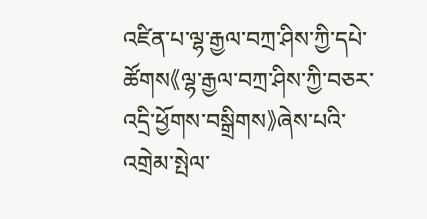འཛིན་པ་ལྷ་རྒྱལ་བཀྲ་ཤིས་ཀྱི་དཔེ་ཚོགས《ལྷ་རྒྱལ་བཀྲ་ཤིས་ཀྱི་བཅར་འདྲི་ཕྱོགས་བསྒྲིགས》ཞེས་པའི་འགྲེམ་སྤེལ་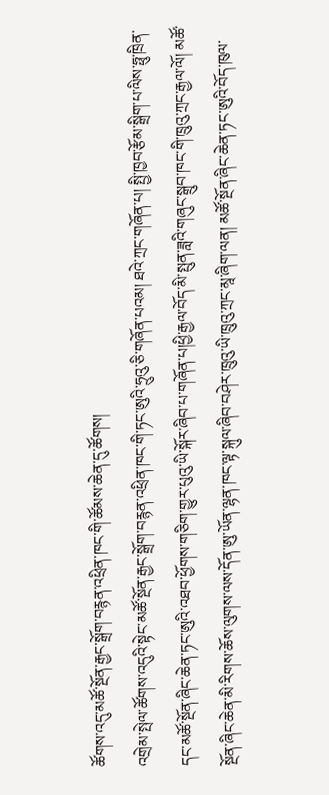ཚོགས་འདུ་མཚོ་སྔོན་རྒྱང་སྒྲོག་བརྙན་འཕྲིན་ཁང་གི་ཚོམས་ཆེན་དུ་ཚོགས།
འགྲེམ་སྤེལ་ཚོགས་འདུའི་སྟེང་མཚོ་སྔོན་རྒྱང་སྒྲོག་བརྙན་འཕྲིན་ཁང་གི་ཏང་ཨུའི་ཧྲུའུ་ཅི་གཞོན་པའམ། ཐའེ་ཀྲང་གཞོན་པ། སྤྱི་ཁྱབ་རྩོམ་སྒྲིག་པ་ལིས་ཧྥུ་ཁྲིན་དང་མཚོ་སྔོན་ཞིང་ཆེན་ཏང་ཨུའི་འཐབ་ཕྱོགས་གཅིག་གྱུར་པུའུ་ཡི་སྐོར་ཞིབ་པ་གཞོན་པ།ཕྱི་རྒྱལ་བོད་མི་སྤུན་ཟླའི་གཞུང་སྒྲུབ་ཁང་གི་ཁྲུའུ་ཀྲང་རྒྱལ་ལོ། མཚོ་སྔོན་ཞིང་ཆེན་མི་རིགས་ཆོས་ལུགས་ལས་དོན་ཨུ་ཡོན་ལྷན་ཁང་ལྟ་སྐུལ་ཞིབ་བཤེར་ཁྲུའུ་ཡི་ཁྲུའུ་ཀྲང་མཱ་ཞིག་ལན། མཚོ་སྔོན་ཞིང་ཆེན་ཏང་ཨུའི་བོད་ཁུལ་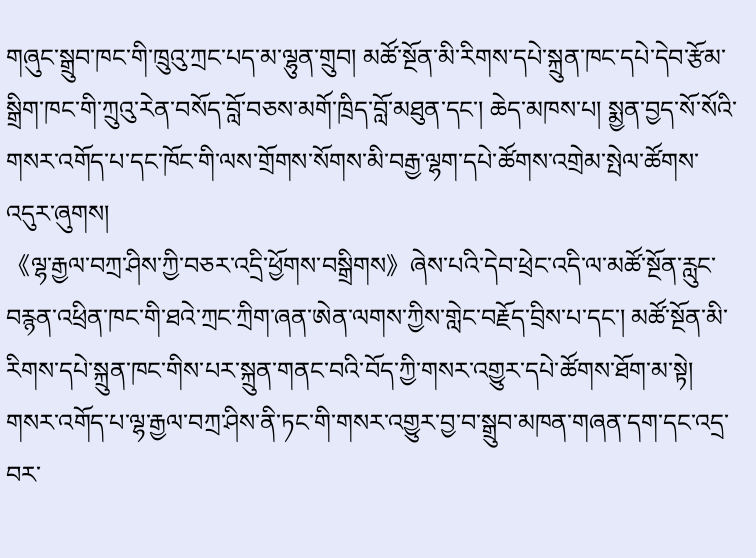གཞུང་སྒྲུབ་ཁང་གི་ཁྲུའུ་ཀྲང་པད་མ་ལྷུན་གྲུབ། མཚོ་སྔོན་མི་རིགས་དཔེ་སྐྲུན་ཁང་དཔེ་དེབ་རྩོམ་སྒྲིག་ཁང་གི་ཀྲུའུ་རེན་བསོད་བློ་བཅས་མགོ་ཁྲིད་བློ་མཐུན་དང་། ཆེད་མཁས་པ། སྨྱན་བྱད་སོ་སོའི་གསར་འགོད་པ་དང་ཁོང་གི་ལས་གྲོགས་སོགས་མི་བརྒྱ་ལྷག་དཔེ་ཚོགས་འགྲེམ་སྤེལ་ཚོགས་འདུར་ཞུགས།
《ལྷ་རྒྱལ་བཀྲ་ཤིས་ཀྱི་བཅར་འདྲི་ཕྱོགས་བསྒྲིགས》ཞེས་པའི་དེབ་ཕྲེང་འདི་ལ་མཚོ་སྔོན་རླུང་བརྙན་འཕྲིན་ཁང་གི་ཐའེ་ཀྲང་ཀྲིག་ཞན་ཨེན་ལགས་ཀྱིས་གླེང་བརྗོད་བྲིས་པ་དང་། མཚོ་སྔོན་མི་རིགས་དཔེ་སྐྲུན་ཁང་གིས་པར་སྐྲུན་གནང་བའི་བོད་ཀྱི་གསར་འགྱུར་དཔེ་ཚོགས་ཐོག་མ་སྟེ། གསར་འགོད་པ་ལྷ་རྒྱལ་བཀྲ་ཤིས་ནི་ཏང་གི་གསར་འགྱུར་བྱ་བ་སྒྲུབ་མཁན་གཞན་དག་དང་འདྲ་བར་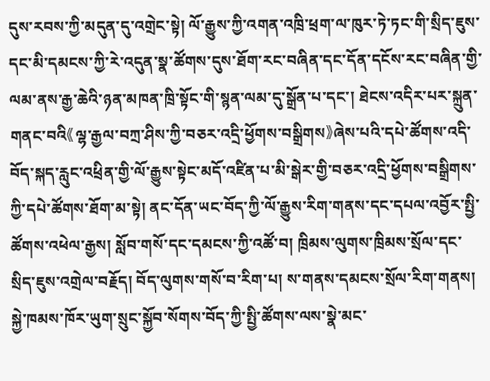དུས་རབས་ཀྱི་མདུན་དུ་འགྲེང་སྟེ། ལོ་རྒྱུས་ཀྱི་འགན་འཁྲི་ཕྲག་ལ་ཁུར་ཏེ་ཏང་གི་སྲིད་ཇུས་དང་མི་དམངས་ཀྱི་རེ་འདུན་སྣ་ཚོགས་དུས་ཐོག་རང་བཞིན་དང་དོན་དངོས་རང་བཞིན་གྱི་ལམ་ནས་རྒྱ་ཆེའི་ཉན་མཁན་ཁྲི་སྟོང་གི་སྙན་ལམ་དུ་སྒྲོན་པ་དང་། ཐེངས་འདིར་པར་སྐྲུན་གནང་བའི《ལྷ་རྒྱལ་བཀྲ་ཤིས་ཀྱི་བཅར་འདྲི་ཕྱོགས་བསྒྲིགས》ཞེས་པའི་དཔེ་ཚོགས་འདི་བོད་སྐད་རླུང་འཕྲིན་གྱི་ལོ་རྒྱུས་སྟེང་མདོ་འཛིན་པ་མི་སྒེར་གྱི་བཅར་འདྲི་ཕྱོགས་བསྒྲིགས་ཀྱི་དཔེ་ཚོགས་ཐོག་མ་སྟེ། ནང་དོན་ཡང་བོད་ཀྱི་ལོ་རྒྱུས་རིག་གནས་དང་དཔལ་འབྱོར་སྤྱི་ཚོགས་འཕེལ་རྒྱས། སློབ་གསོ་དང་དམངས་ཀྱི་འཚོ་བ། ཁྲིམས་ལུགས་ཁྲིམས་སྲོལ་དང་སྲིད་ཇུས་འགྲེལ་བརྗོད། བོད་ལུགས་གསོ་བ་རིག་པ། ས་གནས་དམངས་སྲོལ་རིག་གནས། སྐྱེ་ཁམས་ཁོར་ཡུག་སྲུང་སྐྱོབ་སོགས་བོད་ཀྱི་སྤྱི་ཚོགས་ལས་སྣེ་མང་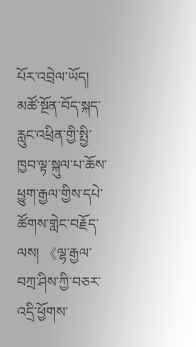པོར་འབྲེལ་ཡོད།
མཚོ་སྔོན་བོད་སྐད་རླུང་འཕྲིན་གྱི་སྤྱི་ཁྱབ་ལྟ་སྐུལ་པ་ཆོས་ཕྱུག་རྒྱལ་གྱིས་དཔེ་ཚོགས་གླེང་བརྗོད་ལས། 《ལྷ་རྒྱལ་བཀྲ་ཤིས་ཀྱི་བཅར་འདྲི་ཕྱོགས་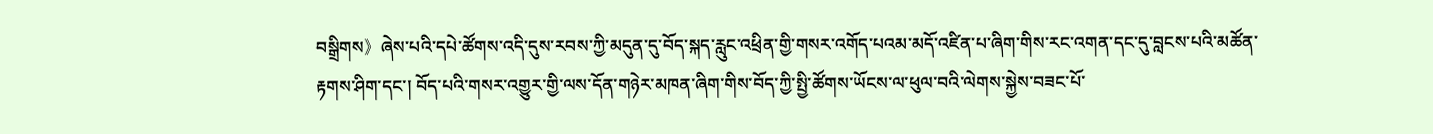བསྒྲིགས》ཞེས་པའི་དཔེ་ཚོགས་འདི་དུས་རབས་ཀྱི་མདུན་དུ་བོད་སྐད་རླུང་འཕྲིན་གྱི་གསར་འགོད་པའམ་མདོ་འཛིན་པ་ཞིག་གིས་རང་འགན་དང་དུ་བླངས་པའི་མཚོན་རྟགས་ཤིག་དང་། བོད་པའི་གསར་འགྱུར་གྱི་ལས་དོན་གཉེར་མཁན་ཞིག་གིས་བོད་ཀྱི་སྤྱི་ཚོགས་ཡོངས་ལ་ཕུལ་བའི་ལེགས་སྐྱེས་བཟང་པོ་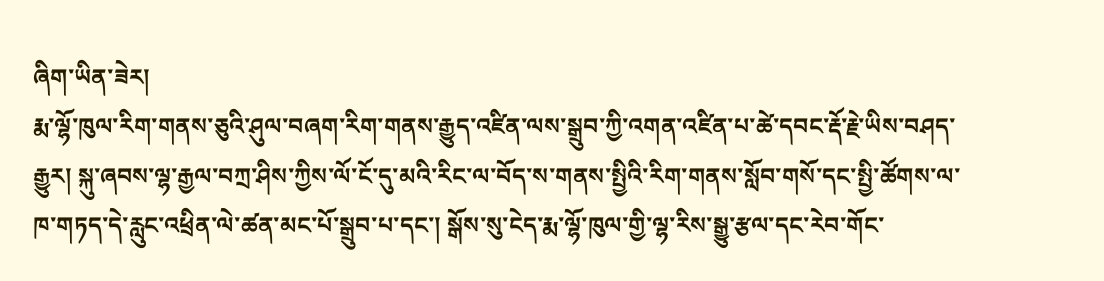ཞིག་ཡིན་ཟེར།
རྨ་ལྷོ་ཁུལ་རིག་གནས་ཅུའི་ཤུལ་བཞག་རིག་གནས་རྒྱུད་འཛིན་ལས་སྒྲུབ་ཀྱི་འགན་འཛིན་པ་ཚེ་དབང་རྡོ་རྗེ་ཡིས་བཤད་རྒྱུར། སྐུ་ཞབས་ལྷ་རྒྱལ་བཀྲ་ཤིས་ཀྱིས་ལོ་ངོ་དུ་མའི་རིང་ལ་བོད་ས་གནས་སྤྱིའི་རིག་གནས་སློབ་གསོ་དང་སྤྱི་ཚོགས་ལ་ཁ་གཏད་དེ་རླུང་འཕྲིན་ལེ་ཚན་མང་པོ་སྒྲུབ་པ་དང་། སྒོས་སུ་ངེད་རྨ་ལྷོ་ཁུལ་གྱི་ལྷ་རིས་སྒྱུ་རྩལ་དང་རེབ་གོང་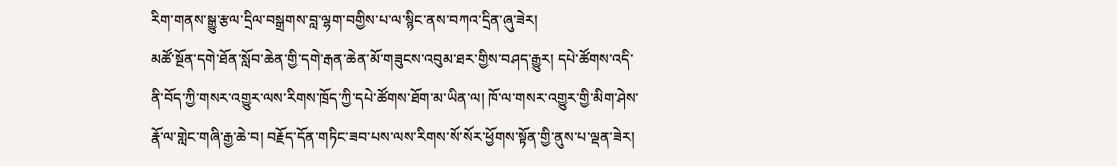རིག་གནས་སྒྱུ་རྩལ་དྲིལ་བསྒྲགས་བླ་ལྷག་བགྱིས་པ་ལ་སྙིང་ནས་བཀའ་དྲིན་ཞུ་ཟེར།
མཚོ་སྔོན་དགེ་ཐོན་སློབ་ཆེན་གྱི་དགེ་རྒན་ཆེན་མོ་གཟུངས་འབུམ་ཐར་གྱིས་བཤད་རྒྱུར། དཔེ་ཚོགས་འདི་ནི་བོད་ཀྱི་གསར་འགྱུར་ལས་རིགས་ཁྲོད་ཀྱི་དཔེ་ཚོགས་ཐོག་མ་ཡིན་ལ། ཁོ་ལ་གསར་འགྱུར་གྱི་མིག་ཤེས་རྣོ་ལ་གླེང་གཞི་རྒྱ་ཆེ་བ། བརྗོད་དོན་གཏིང་ཟབ་པས་ལས་རིགས་སོ་སོར་ཕྱོགས་སྟོན་གྱི་ནུས་པ་ལྡན་ཟེར།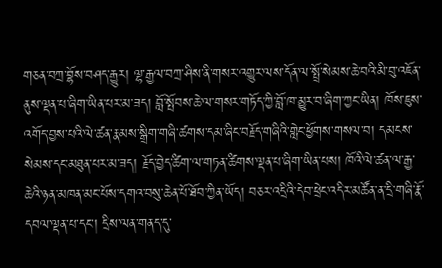གཅན་བཀྲ་བྷོས་བཤད་རྒྱུར། ལྷ་རྒྱལ་བཀྲ་ཤིས་ནི་གསར་འགྱུར་ལས་དོན་ལ་སྤྲོ་སེམས་ཆེ་བའི་མི་བུ་འཇོན་ནུས་ལྡན་པ་ཞིག་ཡིན་པར་མ་ཟད། བློ་སྤོབས་ཆེ་ལ་གསར་གཏོད་ཀྱི་བློ་ཁ་མྱུར་བ་ཞིག་ཀྱང་ཡིན། ཁོས་ཇུས་འགོད་བྱས་པའི་ལེ་ཚན་རྣམས་སྒྲིག་གཞི་ཚགས་དམ་ཞིང་བརྗོད་གཞིའི་གླེང་ཕྱོགས་གསལ་བ། དམངས་སེམས་དང་མཐུན་པར་མ་ཟད། རྗོད་བྱེད་ཚིག་ལ་གཏན་ཚིགས་ལྡན་པ་ཞིག་ཡིན་པས། ཁོའི་ལེ་ཚན་ལ་རྒྱ་ཆེའི་ཉན་མཁན་མང་པོས་དགའ་བསུ་ཆེན་པོ་ཐོབ་ཀྱིན་ཡོད། བཅར་འདྲིའི་དེབ་ཕྲེང་འདིར་མཚོན་ན་དྲི་གཞི་རྣོ་དབལ་ལྡན་པ་དང་། དྲིས་ལན་གནད་དུ་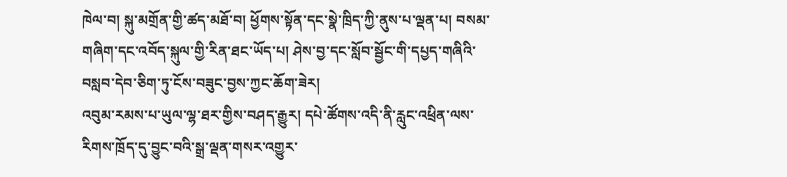ཁེལ་བ། སྐུ་མགྲོན་གྱི་ཚད་མཐོ་བ། ཕྱོགས་སྟོན་དང་སྣེ་ཁྲིད་ཀྱི་ནུས་པ་ལྡན་པ། བསམ་གཞིག་དང་འབོད་སྐུལ་གྱི་རིན་ཐང་ཡོད་པ། ཤེས་བྱ་དང་སློབ་སྦྱོང་གི་དཔྱད་གཞིའི་བསླབ་དེབ་ཅིག་ཏུ་ངོས་བཟུང་བྱས་ཀྱང་ཆོག་ཟེར།
འབུམ་རམས་པ་ཡུལ་ལྷ་ཐར་གྱིས་བཤད་རྒྱུར། དཔེ་ཚོགས་འདི་ནི་རླུང་འཕྲིན་ལས་རིགས་ཁྲོད་དུ་བྱུང་བའི་སྒྲ་ལྡན་གསར་འགྱུར་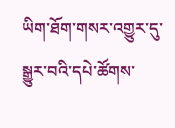ཡིག་ཐོག་གསར་འགྱུར་དུ་སྒྱུར་བའི་དཔེ་ཚོགས་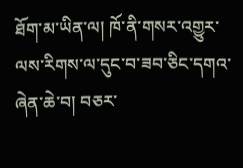ཐོག་མ་ཡིན་ལ། ཁོ་ནི་གསར་འགྱུར་ལས་རིགས་ལ་དུང་བ་ཟབ་ཅིང་དགའ་ཞེན་ཆེ་བ། བཅར་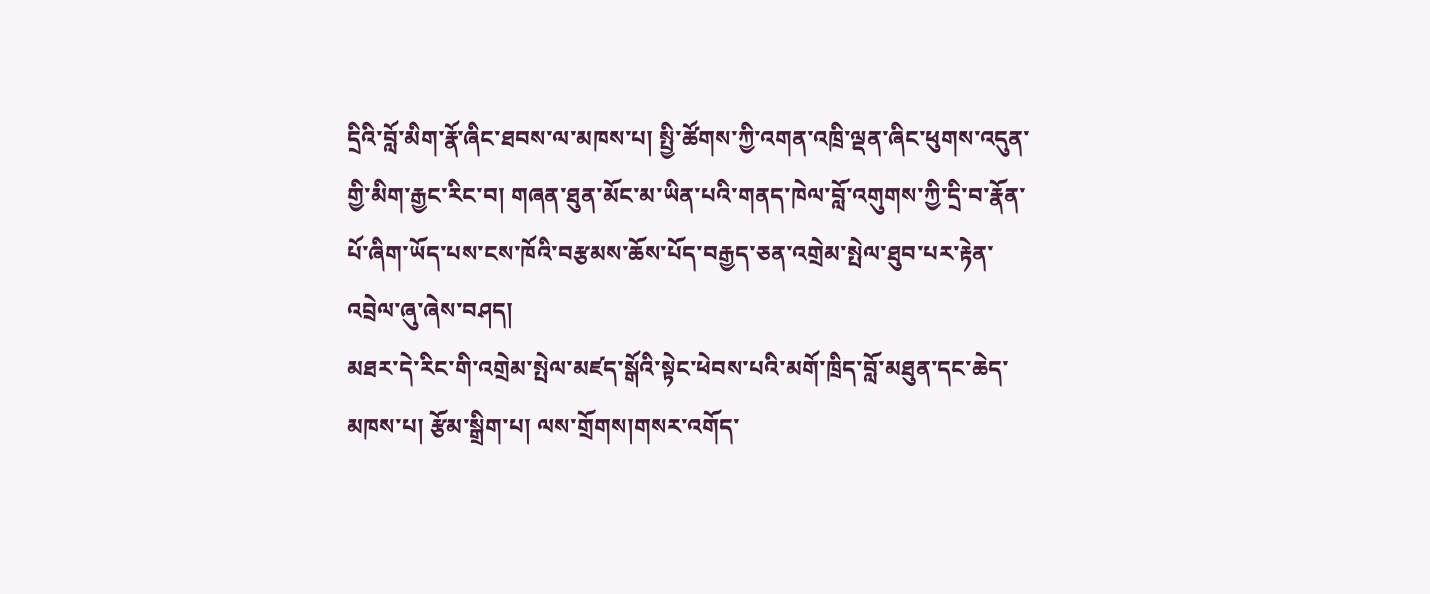དྲིའི་བློ་མིག་རྣོ་ཞིང་ཐབས་ལ་མཁས་པ། སྤྱི་ཚོགས་ཀྱི་འགན་འཁྲི་ལྡན་ཞིང་ཕུགས་འདུན་གྱི་མིག་རྒྱང་རིང་བ། གཞན་ཐུན་མོང་མ་ཡིན་པའི་གནད་ཁེལ་བློ་འགུགས་ཀྱི་དྲི་བ་རྣོན་པོ་ཞིག་ཡོད་པས་ངས་ཁོའི་བརྩམས་ཆོས་པོད་བརྒྱད་ཅན་འགྲེམ་སྤེལ་ཐུབ་པར་རྟེན་འབྲེལ་ཞུ་ཞེས་བཤད།
མཐར་དེ་རིང་གི་འགྲེམ་སྤེལ་མཛད་སྒོའི་སྟེང་ཕེབས་པའི་མགོ་ཁྲིད་བློ་མཐུན་དང་ཆེད་མཁས་པ། རྩོམ་སྒྲིག་པ། ལས་གྲོགས།གསར་འགོད་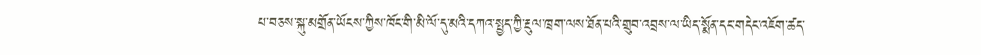པ་བཅས་སྐུ་མགྲོན་ཡོངས་ཀྱིས་ཁོང་གི་མི་ལོ་དུ་མའི་དཀའ་སྤྱད་ཀྱི་རྔུལ་ཁྲག་ལས་ཐོན་པའི་གྲུབ་འབྲས་ལ་ཡིད་སྨོན་དང་གདེང་འཇོག་ཚད་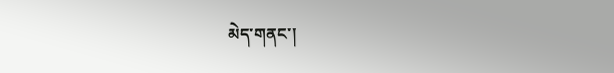མེད་གནང་།